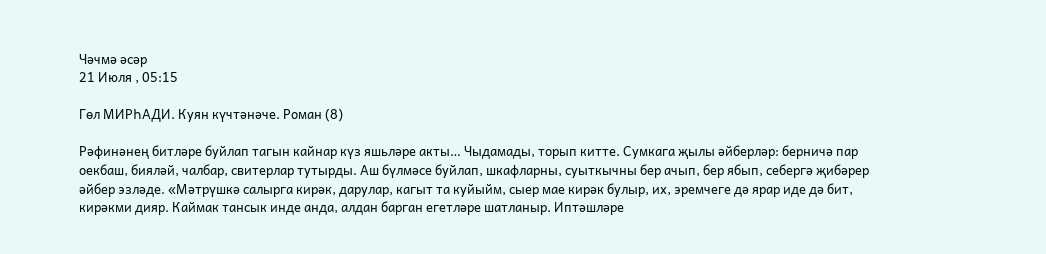Чәчмә әсәр
21 Июля , 05:15

Гөл МИРҺАДИ. Куян күчтәнәче. Роман (8)

Рәфинәнең битләре буйлап тагын кайнар күз яшьләре акты… Чыдамады, торып китте. Сумкага җылы әйберләр: берничә пар оекбаш, бияләй, чалбар, свитерлар тутырды. Аш бүлмәсе буйлап, шкафларны, суыткычны бер ачып, бер ябып, себергә җибәрер әйбер эзләде. «Мәтрүшкә салырга кирәк, дарулар, кагыт та куйыйм, сыер мае кирәк булыр, их, эремчеге дә ярар иде дә бит, кирәкми дияр. Каймак тансык инде анда, алдан барган егетләре шатланыр. Иптәшләре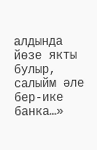алдында йөзе якты булыр, салыйм әле бер-ике банка…»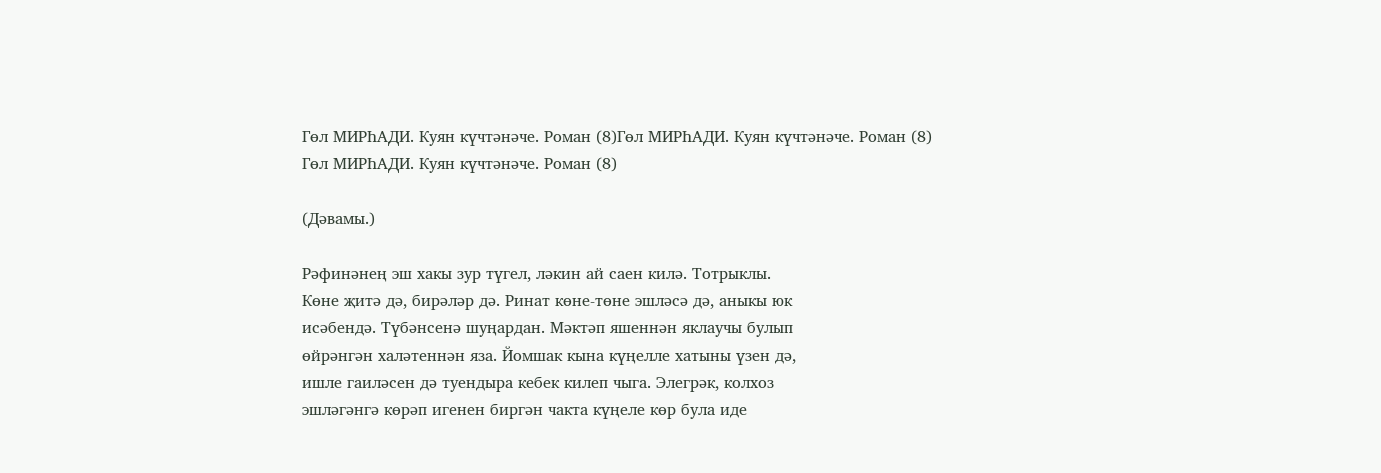Гөл МИРҺАДИ. Куян күчтәнәче. Роман (8)Гөл МИРҺАДИ. Куян күчтәнәче. Роман (8)
Гөл МИРҺАДИ. Куян күчтәнәче. Роман (8)

(Дәвамы.)

Рәфинәнең эш хакы зур түгел, ләкин ай саен килә. Тотрыклы.
Көне җитә дә, бирәләр дә. Ринат көне-төне эшләсә дә, аныкы юк
исәбендә. Түбәнсенә шуңардан. Мәктәп яшеннән яклаучы булып
өйрәнгән халәтеннән яза. Йомшак кына күңелле хатыны үзен дә,
ишле гаиләсен дә туендыра кебек килеп чыга. Элегрәк, колхоз
эшләгәнгә көрәп игенен биргән чакта күңеле көр була иде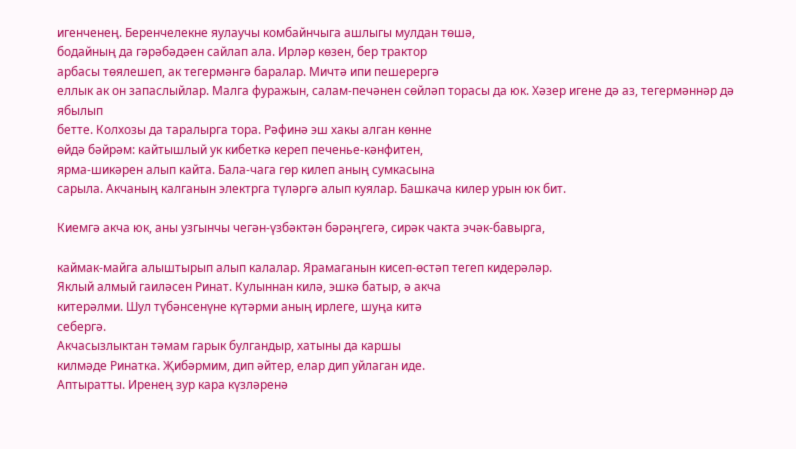игенченең. Беренчелекне яулаучы комбайнчыга ашлыгы мулдан төшә,
бодайның да гәрәбәдәен сайлап ала. Ирләр көзен, бер трактор
арбасы төялешеп, ак тегермәнгә баралар. Мичтә ипи пешерергә
еллык ак он запаслыйлар. Малга фуражын, салам-печәнен сөйләп торасы да юк. Хәзер игене дә аз, тегермәннәр дә ябылып
бетте. Колхозы да таралырга тора. Рәфинә эш хакы алган көнне
өйдә бәйрәм: кайтышлый ук кибеткә кереп печенье-кәнфитен,
ярма-шикәрен алып кайта. Бала-чага гөр килеп аның сумкасына
сарыла. Акчаның калганын электрга түләргә алып куялар. Башкача килер урын юк бит.

Киемгә акча юк, аны узгынчы чегән-үзбәктән бәрәңгегә, сирәк чакта эчәк-бавырга,

каймак-майга алыштырып алып калалар. Ярамаганын кисеп-өстәп тегеп кидерәләр.
Яклый алмый гаиләсен Ринат. Кулыннан килә, эшкә батыр, ә акча
китерәлми. Шул түбәнсенүне күтәрми аның ирлеге, шуңа китә
себергә.
Акчасызлыктан тәмам гарык булгандыр, хатыны да каршы
килмәде Ринатка. Җибәрмим, дип әйтер, елар дип уйлаган иде.
Аптыратты. Иренең зур кара күзләренә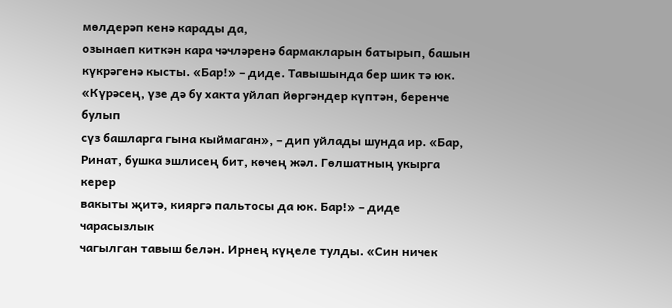мөлдерәп кенә карады да,
озынаеп киткән кара чәчләренә бармакларын батырып, башын
күкрәгенә кысты. «Бар!» – диде. Тавышында бер шик тә юк.
«Күрәсең, үзе дә бу хакта уйлап йөргәндер күптән, беренче булып
сүз башларга гына кыймаган», – дип уйлады шунда ир. «Бар,
Ринат, бушка эшлисең бит, көчең жәл. Гөлшатның укырга керер
вакыты җитә, кияргә пальтосы да юк. Бар!» – диде чарасызлык
чагылган тавыш белән. Ирнең күңеле тулды. «Син ничек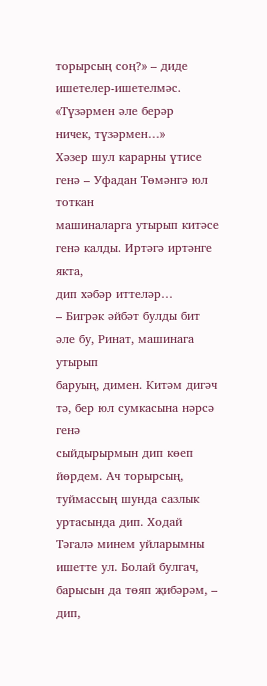торырсың соң?» – диде ишетелер-ишетелмәс. «Түзәрмен әле берәр
ничек, түзәрмен…»
Хәзер шул карарны үтисе генә – Уфадан Төмәнгә юл тоткан
машиналарга утырып китәсе генә калды. Иртәгә иртәнге якта,
дип хәбәр иттеләр…
– Бигрәк әйбәт булды бит әле бу, Ринат, машинага утырып
баруың, димен. Китәм дигәч тә, бер юл сумкасына нәрсә генә
сыйдырырмын дип көеп йөрдем. Ач торырсың, туймассың шунда сазлык уртасында дип. Ходай Тәгалә минем уйларымны
ишетте ул. Болай булгач, барысын да төяп җибәрәм, – дип,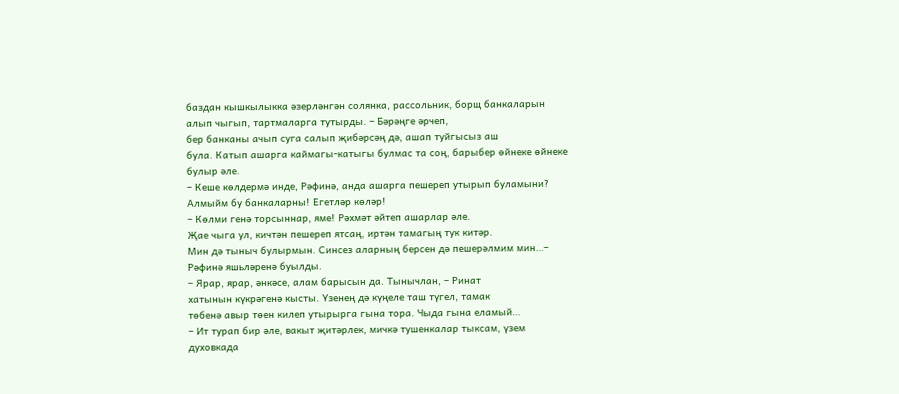баздан кышкылыкка әзерләнгән солянка, рассольник, борщ банкаларын алып чыгып, тартмаларга тутырды. – Бәрәңге әрчеп,
бер банканы ачып суга салып җибәрсәң дә, ашап туйгысыз аш
була. Катып ашарга каймагы-катыгы булмас та соң, барыбер өйнеке өйнеке булыр әле.
– Кеше көлдермә инде, Рәфинә, анда ашарга пешереп утырып буламыни? Алмыйм бу банкаларны! Егетләр көләр!
– Көлми генә торсыннар, яме! Рәхмәт әйтеп ашарлар әле.
Җае чыга ул, кичтән пешереп ятсаң, иртән тамагың тук китәр.
Мин дә тыныч булырмын. Синсез аларның берсен дә пешерәлмим мин…– Рәфинә яшьләренә буылды.
– Ярар, ярар, әнкәсе, алам барысын да. Тынычлан, – Ринат
хатынын күкрәгенә кысты. Үзенең дә күңеле таш түгел, тамак
төбенә авыр төен килеп утырырга гына тора. Чыда гына еламый…
– Ит турап бир әле, вакыт җитәрлек, мичкә тушенкалар тыксам, үзем духовкада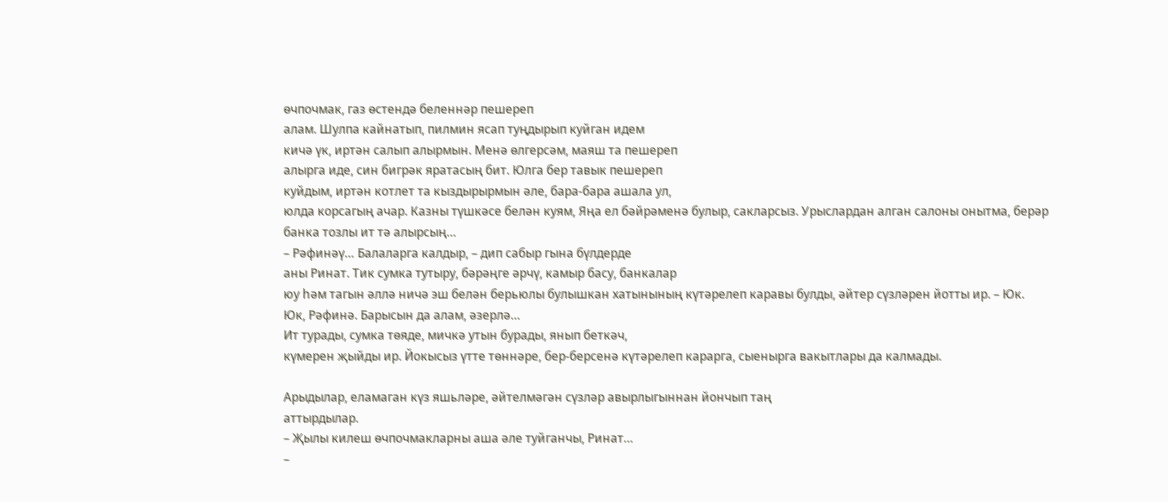өчпочмак, газ өстендә беленнәр пешереп
алам. Шулпа кайнатып, пилмин ясап туңдырып куйган идем
кичә үк, иртән салып алырмын. Менә өлгерсәм, маяш та пешереп
алырга иде, син бигрәк яратасың бит. Юлга бер тавык пешереп
куйдым, иртән котлет та кыздырырмын әле, бара-бара ашала ул,
юлда корсагың ачар. Казны түшкәсе белән куям, Яңа ел бәйрәменә булыр, сакларсыз. Урыслардан алган салоны онытма, берәр
банка тозлы ит тә алырсың…
– Рәфинәү… Балаларга калдыр, – дип сабыр гына бүлдерде
аны Ринат. Тик сумка тутыру, бәрәңге әрчү, камыр басу, банкалар
юу һәм тагын әллә ничә эш белән берьюлы булышкан хатынының күтәрелеп каравы булды, әйтер сүзләрен йотты ир. – Юк.
Юк, Рәфинә. Барысын да алам, әзерлә…
Ит турады, сумка төяде, мичкә утын бурады, янып беткәч,
күмерен җыйды ир. Йокысыз үтте төннәре, бер-берсенә күтәрелеп карарга, сыенырга вакытлары да калмады.

Арыдылар, еламаган күз яшьләре, әйтелмәгән сүзләр авырлыгыннан йончып таң
аттырдылар.
– Җылы килеш өчпочмакларны аша әле туйганчы, Ринат…
–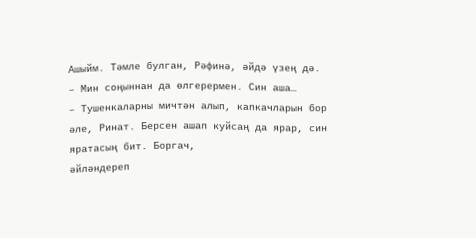Ашыйм. Тәмле булган, Рәфинә, әйдә үзең дә.
– Мин соңыннан да өлгерермен. Син аша…
– Тушенкаларны мичтән алып, капкачларын бор әле, Ринат. Берсен ашап куйсаң да ярар, син яратасың бит. Боргач,
әйләндереп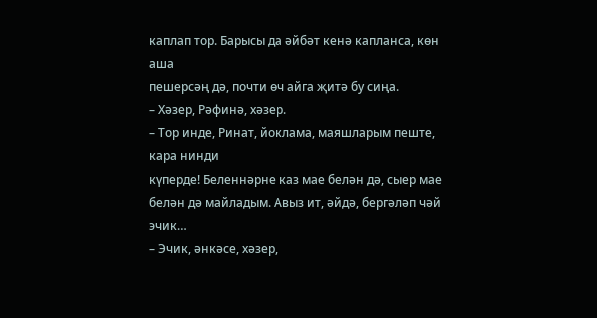каплап тор. Барысы да әйбәт кенә капланса, көн аша
пешерсәң дә, почти өч айга җитә бу сиңа.
– Хәзер, Рәфинә, хәзер.
– Тор инде, Ринат, йоклама, маяшларым пеште, кара нинди
күперде! Беленнәрне каз мае белән дә, сыер мае белән дә майладым. Авыз ит, әйдә, бергәләп чәй эчик…
– Эчик, әнкәсе, хәзер,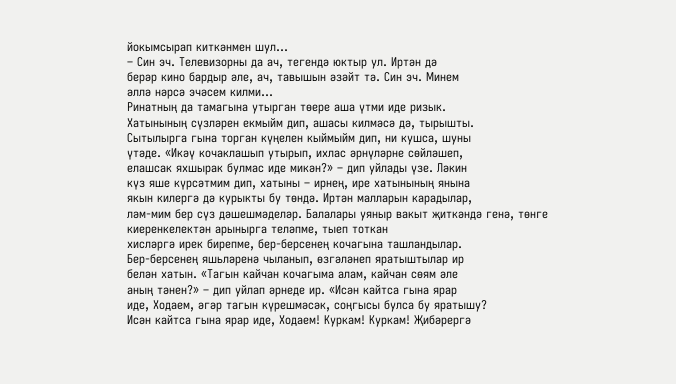йокымсырап киткәнмен шул…
– Син эч. Телевизорны да ач, тегендә юктыр ул. Иртән дә
берәр кино бардыр әле, ач, тавышын әзәйт тә. Син эч. Минем
әллә нәрсә эчәсем килми…
Ринатның да тамагына утырган төере аша үтми иде ризык.
Хатынының сүзләрен екмыйм дип, ашасы килмәсә дә, тырышты.
Сытылырга гына торган күңелен кыймыйм дип, ни кушса, шуны
үтәде. «Икәү кочаклашып утырып, ихлас әрнүләрне сөйләшеп,
елашсак яхшырак булмас иде микән?» – дип уйлады үзе. Ләкин
күз яше күрсәтмим дип, хатыны – ирнең, ире хатынының янына
якын килергә дә курыкты бу төндә. Иртән малларын карадылар,
ләм-мим бер сүз дәшешмәделәр. Балалары уяныр вакыт җиткәндә генә, төнге киеренкелектән арынырга теләпме, тыеп тоткан
хисләргә ирек бирепме, бер-берсенең кочагына ташландылар.
Бер-берсенең яшьләренә чыланып, өзгәләнеп яратыштылар ир
белән хатын. «Тагын кайчан кочагыма алам, кайчан сөям әле
аның тәнен?» – дип уйлап әрнеде ир. «Исән кайтса гына ярар
иде, Ходаем, әгәр тагын күрешмәсәк, соңгысы булса бу яратышу?
Исән кайтса гына ярар иде, Ходаем! Куркам! Куркам! Җибәрергә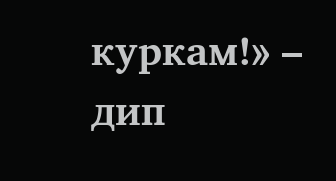куркам!» – дип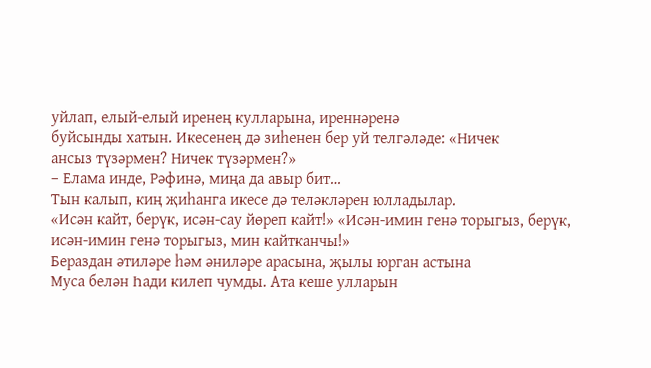уйлап, елый-елый иренең кулларына, иреннәренә
буйсынды хатын. Икесенең дә зиһенен бер уй телгәләде: «Ничек
ансыз түзәрмен? Ничек түзәрмен?»
– Елама инде, Рәфинә, миңа да авыр бит…
Тын калып, киң җиһанга икесе дә теләкләрен юлладылар.
«Исән кайт, берүк, исән-сау йөреп кайт!» «Исән-имин генә торыгыз, берүк, исән-имин генә торыгыз, мин кайтканчы!»
Бераздан әтиләре һәм әниләре арасына, җылы юрган астына
Муса белән Һади килеп чумды. Ата кеше улларын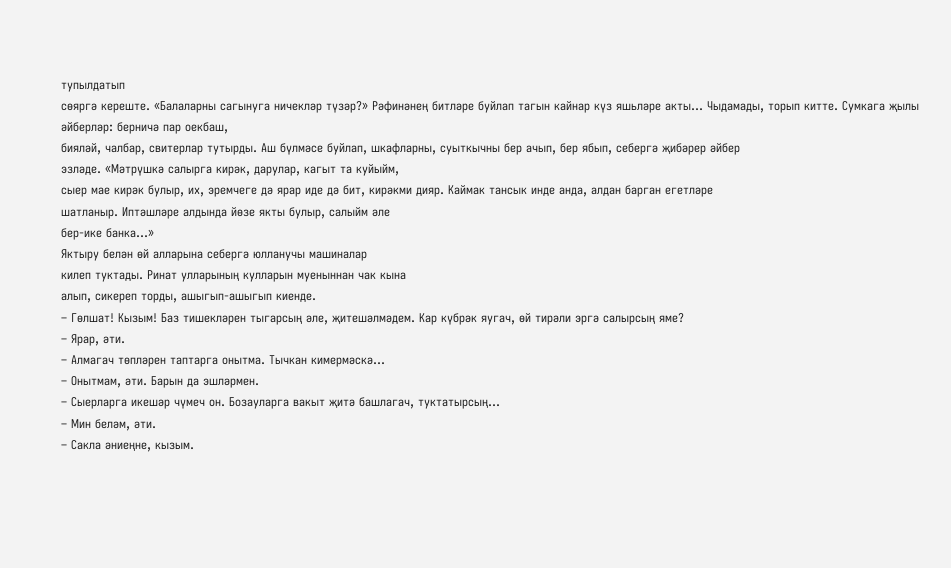тупылдатып
сөяргә кереште. «Балаларны сагынуга ничекләр түзәр?» Рәфинәнең битләре буйлап тагын кайнар күз яшьләре акты… Чыдамады, торып китте. Сумкага җылы әйберләр: берничә пар оекбаш,
бияләй, чалбар, свитерлар тутырды. Аш бүлмәсе буйлап, шкафларны, суыткычны бер ачып, бер ябып, себергә җибәрер әйбер
эзләде. «Мәтрүшкә салырга кирәк, дарулар, кагыт та куйыйм,
сыер мае кирәк булыр, их, эремчеге дә ярар иде дә бит, кирәкми дияр. Каймак тансык инде анда, алдан барган егетләре
шатланыр. Иптәшләре алдында йөзе якты булыр, салыйм әле
бер-ике банка…»
Яктыру белән өй алларына себергә юлланучы машиналар
килеп туктады. Ринат улларының кулларын муеныннан чак кына
алып, сикереп торды, ашыгып-ашыгып киенде.
– Гөлшат! Кызым! Баз тишекләрен тыгарсың әле, җитешәлмәдем. Кар күбрәк яугач, өй тирәли эргә салырсың яме?
– Ярар, әти.
– Алмагач төпләрен таптарга онытма. Тычкан кимермәскә...
– Онытмам, әти. Барын да эшләрмен.
– Сыерларга икешәр чүмеч он. Бозауларга вакыт җитә башлагач, туктатырсың...
– Мин беләм, әти.
– Сакла әниеңне, кызым.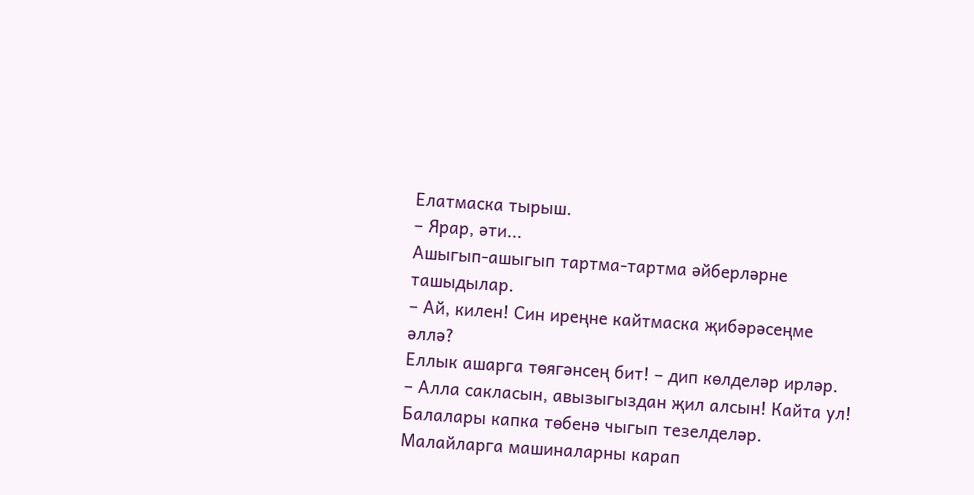Елатмаска тырыш.
– Ярар, әти...
Ашыгып-ашыгып тартма-тартма әйберләрне ташыдылар.
– Ай, килен! Син иреңне кайтмаска җибәрәсеңме әллә?
Еллык ашарга төягәнсең бит! – дип көлделәр ирләр.
– Алла сакласын, авызыгыздан җил алсын! Кайта ул!
Балалары капка төбенә чыгып тезелделәр. Малайларга машиналарны карап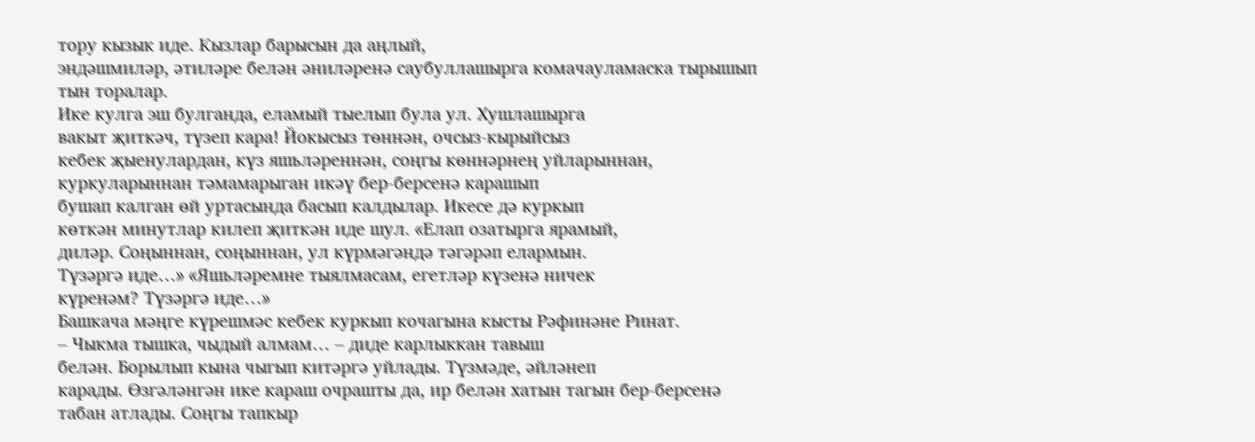тору кызык иде. Кызлар барысын да аңлый,
эндәшмиләр, әтиләре белән әниләренә саубуллашырга комачауламаска тырышып тын торалар.
Ике кулга эш булганда, еламый тыелып була ул. Хушлашырга
вакыт җиткәч, түзеп кара! Йокысыз төннән, очсыз-кырыйсыз
кебек җыенулардан, күз яшьләреннән, соңгы көннәрнең уйларыннан, куркуларыннан тәмамарыган икәү бер-берсенә карашып
бушап калган өй уртасында басып калдылар. Икесе дә куркып
көткән минутлар килеп җиткән иде шул. «Елап озатырга ярамый,
диләр. Соңыннан, соңыннан, ул күрмәгәндә тәгәрәп елармын.
Түзәргә иде…» «Яшьләремне тыялмасам, егетләр күзенә ничек
күренәм? Түзәргә иде…»
Башкача мәңге күрешмәс кебек куркып кочагына кысты Рәфинәне Ринат.
– Чыкма тышка, чыдый алмам… – диде карлыккан тавыш
белән. Борылып кына чыгып китәргә уйлады. Түзмәде, әйләнеп
карады. Өзгәләнгән ике караш очрашты да, ир белән хатын тагын бер-берсенә табан атлады. Соңгы тапкыр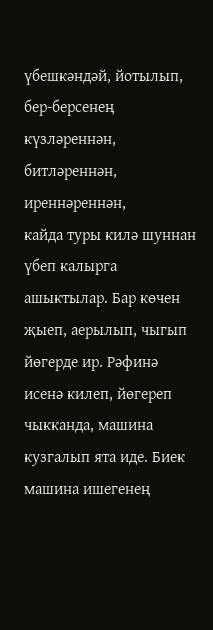үбешкәндәй, йотылып, бер-берсенең күзләреннән, битләреннән, иреннәреннән,
кайда туры килә шуннан үбеп калырга ашыктылар. Бар көчен
җыеп, аерылып, чыгып йөгерде ир. Рәфинә исенә килеп, йөгереп
чыкканда, машина кузгалып ята иде. Биек машина ишегенең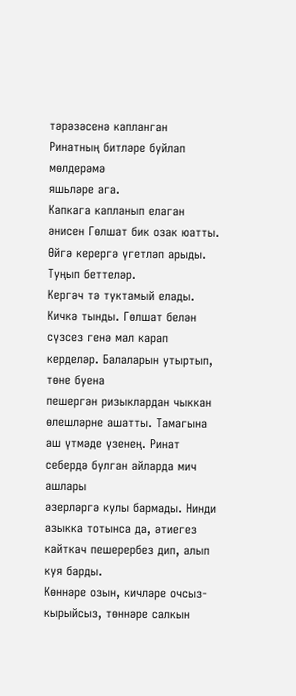тәрәзәсенә капланган Ринатның битләре буйлап мөлдерәмә
яшьләре ага.
Капкага капланып елаган әнисен Гөлшат бик озак юатты.
Өйгә керергә үгетләп арыды. Туңып беттеләр.
Кергәч тә туктамый елады. Кичкә тынды. Гөлшат белән сүзсез генә мал карап керделәр. Балаларын утыртып, төне буена
пешергән ризыклардан чыккан өлешләрне ашатты. Тамагына
аш үтмәде үзенең. Ринат себердә булган айларда мич ашлары
әзерләргә кулы бармады. Нинди азыкка тотынса да, әтиегез
кайткач пешерербез дип, алып куя барды.
Көннәре озын, кичләре очсыз-кырыйсыз, төннәре салкын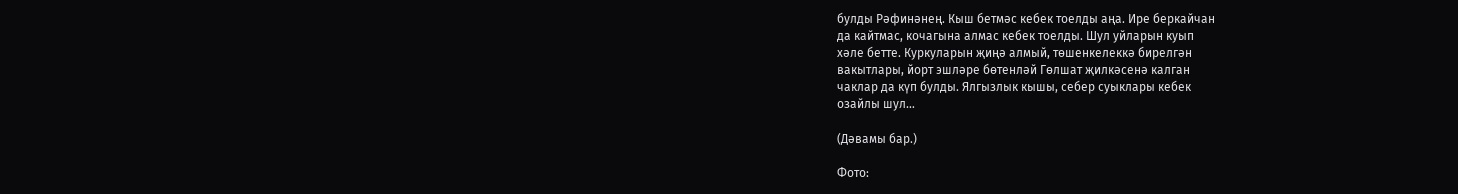булды Рәфинәнең. Кыш бетмәс кебек тоелды аңа. Ире беркайчан
да кайтмас, кочагына алмас кебек тоелды. Шул уйларын куып
хәле бетте. Куркуларын җиңә алмый, төшенкелеккә бирелгән
вакытлары, йорт эшләре бөтенләй Гөлшат җилкәсенә калган
чаклар да күп булды. Ялгызлык кышы, себер суыклары кебек
озайлы шул…

(Дәвамы бар.)

Фото: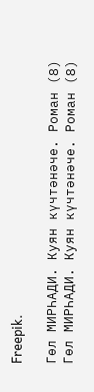Freepik.

Гөл МИРҺАДИ. Куян күчтәнәче. Роман (8)
Гөл МИРҺАДИ. Куян күчтәнәче. Роман (8)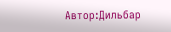Автор:Дильбар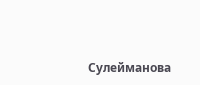Сулейманова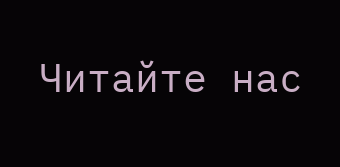Читайте нас